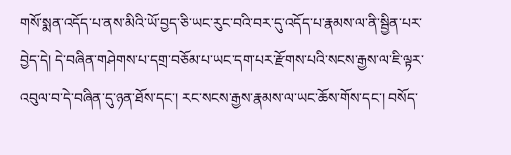གསོ་སྨན་འདོད་པ་ནས་མིའི་ཡོ་བྱད་ཅི་ཡང་རུང་བའི་བར་དུ་འདོད་པ་རྣམས་ལ་ནི་སྦྱིན་པར་བྱེད་དེ། དེ་བཞིན་གཤེགས་པ་དགྲ་བཅོམ་པ་ཡང་དག་པར་རྫོགས་པའི་སངས་རྒྱས་ལ་ཇི་ལྟར་འབུལ་བ་དེ་བཞིན་དུ་ཉན་ཐོས་དང་། རང་སངས་རྒྱས་རྣམས་ལ་ཡང་ཆོས་གོས་དང་། བསོད་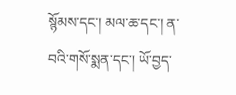སྙོམས་དང་། མལ་ཆ་དང་། ན་བའི་གསོ་སྨན་དང་། ཡོ་བྱད་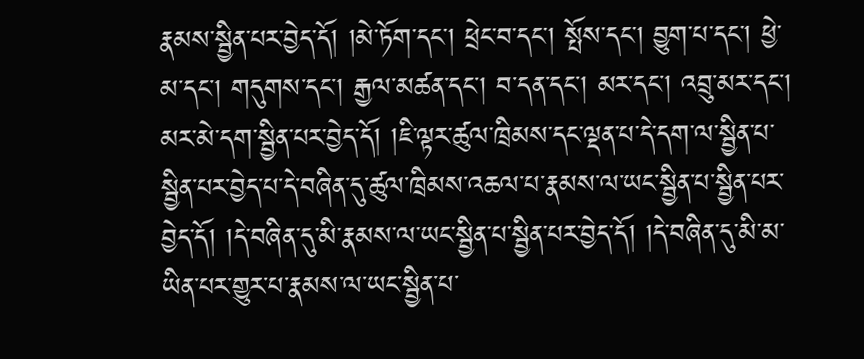རྣམས་སྦྱིན་པར་བྱེད་དོ། །མེ་ཏོག་དང་། ཕྲེང་བ་དང་། སྤོས་དང་། བྱུག་པ་དང་། ཕྱེ་མ་དང་། གདུགས་དང་། རྒྱལ་མཚན་དང་། བ་དན་དང་། མར་དང་། འབྲུ་མར་དང་། མར་མེ་དག་སྦྱིན་པར་བྱེད་དོ། །ཇི་ལྟར་ཚུལ་ཁྲིམས་དང་ལྡན་པ་དེ་དག་ལ་སྦྱིན་པ་སྦྱིན་པར་བྱེད་པ་དེ་བཞིན་དུ་ཚུལ་ཁྲིམས་འཆལ་པ་རྣམས་ལ་ཡང་སྦྱིན་པ་སྦྱིན་པར་བྱེད་དོ། །དེ་བཞིན་དུ་མི་རྣམས་ལ་ཡང་སྦྱིན་པ་སྦྱིན་པར་བྱེད་དོ། །དེ་བཞིན་དུ་མི་མ་ཡིན་པར་གྱུར་པ་རྣམས་ལ་ཡང་སྦྱིན་པ་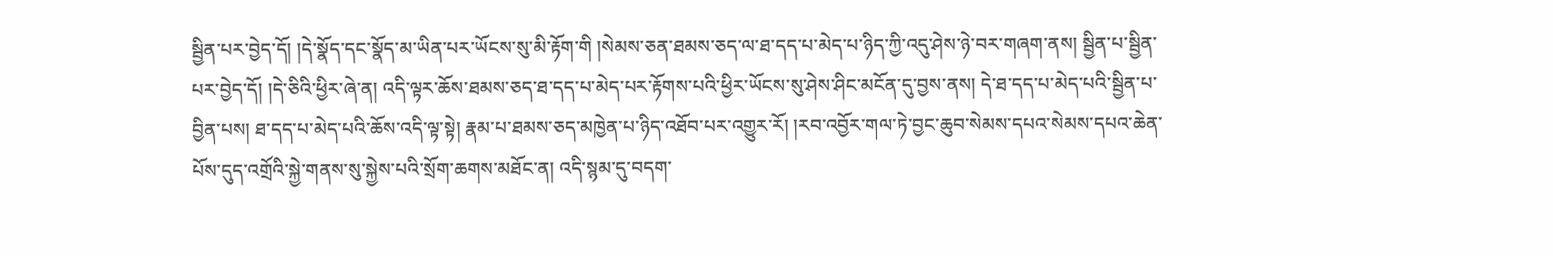སྦྱིན་པར་བྱེད་དོ། །དེ་སྣོད་དང་སྣོད་མ་ཡིན་པར་ཡོངས་སུ་མི་རྟོག་གི །སེམས་ཅན་ཐམས་ཅད་ལ་ཐ་དད་པ་མེད་པ་ཉིད་ཀྱི་འདུ་ཤེས་ཉེ་བར་གཞག་ནས། སྦྱིན་པ་སྦྱིན་པར་བྱེད་དོ། །དེ་ཅིའི་ཕྱིར་ཞེ་ན། འདི་ལྟར་ཆོས་ཐམས་ཅད་ཐ་དད་པ་མེད་པར་རྟོགས་པའི་ཕྱིར་ཡོངས་སུ་ཤེས་ཤིང་མངོན་དུ་བྱས་ནས། དེ་ཐ་དད་པ་མེད་པའི་སྦྱིན་པ་བྱིན་པས། ཐ་དད་པ་མེད་པའི་ཆོས་འདི་ལྟ་སྟེ། རྣམ་པ་ཐམས་ཅད་མཁྱེན་པ་ཉིད་འཐོབ་པར་འགྱུར་རོ། །རབ་འབྱོར་གལ་ཏེ་བྱང་ཆུབ་སེམས་དཔའ་སེམས་དཔའ་ཆེན་པོས་དུད་འགྲོའི་སྐྱེ་གནས་སུ་སྐྱེས་པའི་སྲོག་ཆགས་མཐོང་ན། འདི་སྙམ་དུ་བདག་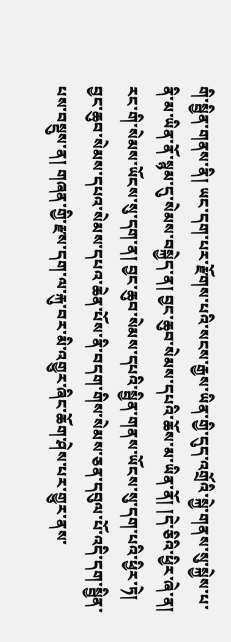གི་སྦྱིན་གནས་ནི། ཡང་དག་པར་རྫོགས་པའི་སངས་རྒྱས་ཡིན་གྱི་དུད་འགྲོའི་སྐྱེ་གནས་སུ་སྐྱེས་པ་ནི་མ་ཡིན་ནོ་སྙམ་དུ་སེམས་བསྐྱེད་ན། བྱང་ཆུབ་སེམས་དཔའི་ཆོས་མ་ཡིན་ནོ། །དེ་ཅིའི་ཕྱིར་ཞེ་ན། རང་གི་སེམས་ཡོངས་སུ་དག་ན། བྱང་ཆུབ་སེམས་དཔའི་སྦྱིན་གནས་ཡོངས་སུ་དག་པའི་ཕྱིར་ཏེ། བྱང་ཆུབ་སེམས་དཔའ་སེམས་དཔའ་ཆེན་པོས་ནི་བདག་གིས་སེམས་ཅན་དབུལ་པོ་འདི་དག་སྦྱིན་པས་བསྡུས་ན། གཞན་གྱི་རྫས་དག་ལ་རྐུ་བར་མི་འགྱུར་ཞིང་ཆོག་ཤེས་པར་གྱུར་ནས་